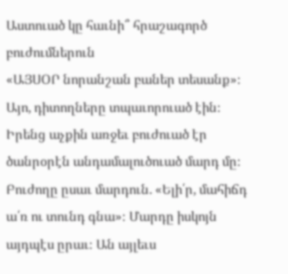Աստուած կը հաւնի՞ հրաշագործ բուժումներուն
«ԱՅՍՕՐ նորանշան բաներ տեսանք»։ Այո, դիտողները տպաւորուած էին։ Իրենց աչքին առջեւ բուժուած էր ծանրօրէն անդամալուծուած մարդ մը։ Բուժողը ըսաւ մարդուն. «Ելի՛ր, մահիճդ ա՛ռ ու տունդ գնա»։ Մարդը իսկոյն այդպէս ըրաւ։ Ան այլեւս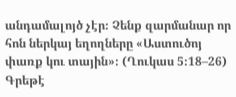անդամալոյծ չէր։ Չենք զարմանար որ հոն ներկայ եղողները «Աստուծոյ փառք կու տային»։ (Ղուկաս 5։18–26) Գրեթէ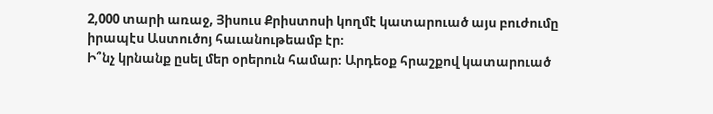2,000 տարի առաջ, Յիսուս Քրիստոսի կողմէ կատարուած այս բուժումը իրապէս Աստուծոյ հաւանութեամբ էր։
Ի՞նչ կրնանք ըսել մեր օրերուն համար։ Արդեօք հրաշքով կատարուած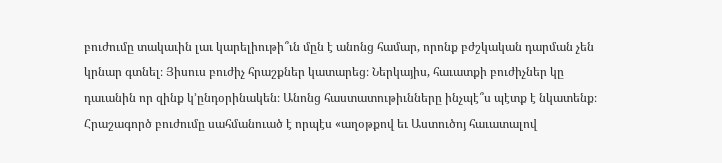բուժումը տակաւին լաւ կարելիութի՞ւն մըն է անոնց համար, որոնք բժշկական դարման չեն կրնար գտնել։ Յիսուս բուժիչ հրաշքներ կատարեց։ Ներկայիս, հաւատքի բուժիչներ կը դաւանին որ զինք կ’ընդօրինակեն։ Անոնց հաստատութիւնները ինչպէ՞ս պէտք է նկատենք։
Հրաշագործ բուժումը սահմանուած է որպէս «աղօթքով եւ Աստուծոյ հաւատալով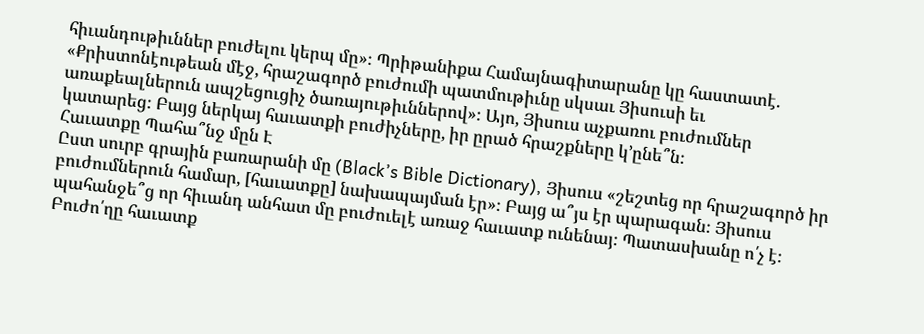հիւանդութիւններ բուժելու կերպ մը»։ Պրիթանիքա Համայնագիտարանը կը հաստատէ. «Քրիստոնէութեան մէջ, հրաշագործ բուժումի պատմութիւնը սկսաւ Յիսուսի եւ առաքեալներուն ապշեցուցիչ ծառայութիւններով»։ Այո, Յիսուս աչքառու բուժումներ կատարեց։ Բայց ներկայ հաւատքի բուժիչները, իր ըրած հրաշքները կ’ընե՞ն։
Հաւատքը Պահա՞նջ մըն Է
Ըստ սուրբ գրային բառարանի մը (Black’s Bible Dictionary), Յիսուս «շեշտեց որ հրաշագործ իր բուժումներուն համար, [հաւատքը] նախապայման էր»։ Բայց ա՞յս էր պարագան։ Յիսուս պահանջե՞ց որ հիւանդ անհատ մը բուժուելէ առաջ հաւատք ունենայ։ Պատասխանը ո՛չ է։ Բուժո՛ղը հաւատք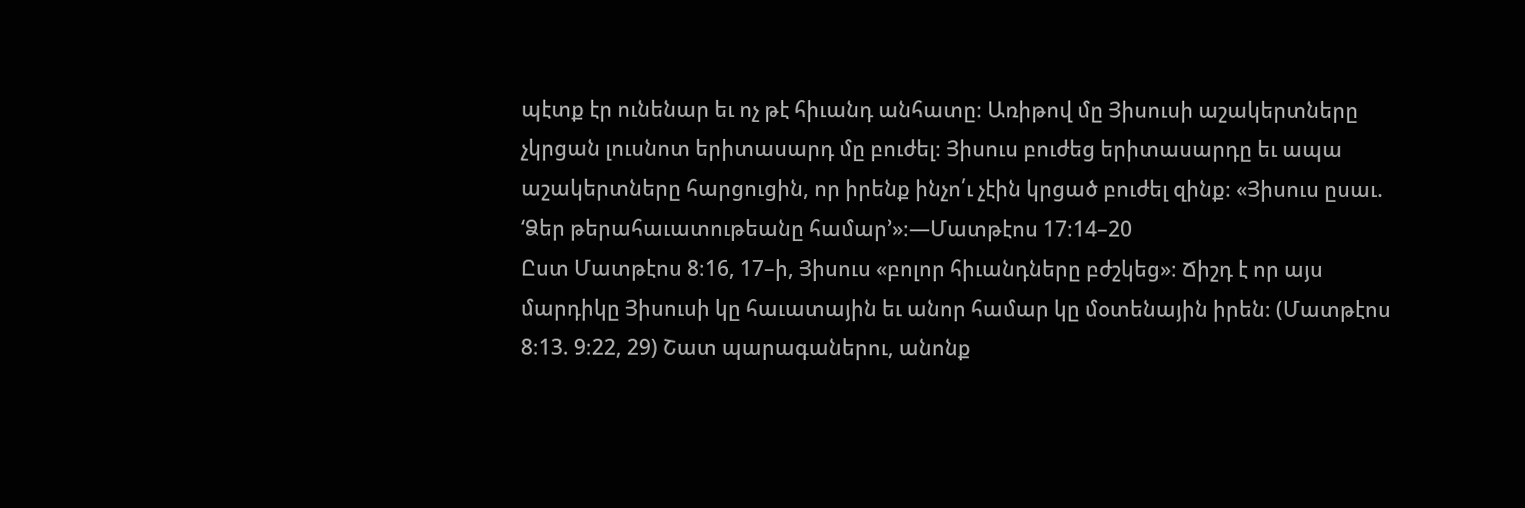պէտք էր ունենար եւ ոչ թէ հիւանդ անհատը։ Առիթով մը Յիսուսի աշակերտները չկրցան լուսնոտ երիտասարդ մը բուժել։ Յիսուս բուժեց երիտասարդը եւ ապա աշակերտները հարցուցին, որ իրենք ինչո՛ւ չէին կրցած բուժել զինք։ «Յիսուս ըսաւ. ‘Ձեր թերահաւատութեանը համար’»։—Մատթէոս 17։14–20
Ըստ Մատթէոս 8։16, 17–ի, Յիսուս «բոլոր հիւանդները բժշկեց»։ Ճիշդ է որ այս մարդիկը Յիսուսի կը հաւատային եւ անոր համար կը մօտենային իրեն։ (Մատթէոս 8։13. 9։22, 29) Շատ պարագաներու, անոնք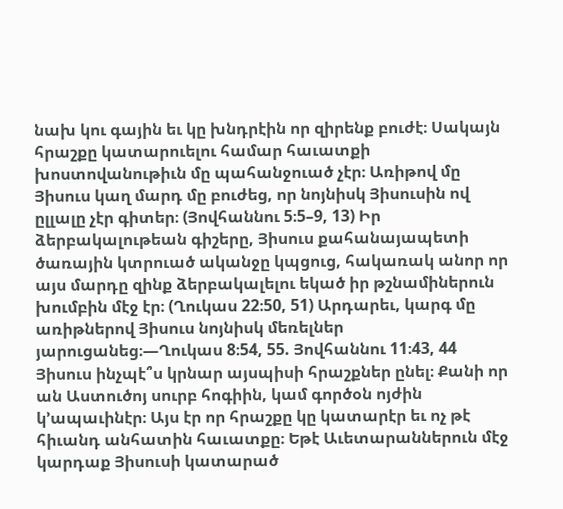նախ կու գային եւ կը խնդրէին որ զիրենք բուժէ։ Սակայն հրաշքը կատարուելու համար հաւատքի խոստովանութիւն մը պահանջուած չէր։ Առիթով մը Յիսուս կաղ մարդ մը բուժեց, որ նոյնիսկ Յիսուսին ով ըլլալը չէր գիտեր։ (Յովհաննու 5։5–9, 13) Իր ձերբակալութեան գիշերը, Յիսուս քահանայապետի ծառային կտրուած ականջը կպցուց, հակառակ անոր որ այս մարդը զինք ձերբակալելու եկած իր թշնամիներուն խումբին մէջ էր։ (Ղուկաս 22։50, 51) Արդարեւ, կարգ մը առիթներով Յիսուս նոյնիսկ մեռելներ յարուցանեց։—Ղուկաս 8։54, 55. Յովհաննու 11։43, 44
Յիսուս ինչպէ՞ս կրնար այսպիսի հրաշքներ ընել։ Քանի որ ան Աստուծոյ սուրբ հոգիին, կամ գործօն ոյժին կ’ապաւինէր։ Այս էր որ հրաշքը կը կատարէր եւ ոչ թէ հիւանդ անհատին հաւատքը։ Եթէ Աւետարաններուն մէջ կարդաք Յիսուսի կատարած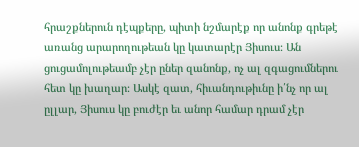հրաշքներուն դէպքերը, պիտի նշմարէք որ անոնք գրեթէ առանց արարողութեան կը կատարէր Յիսուս։ Ան ցուցամոլութեամբ չէր ըներ զանոնք, ոչ ալ զգացումներու հետ կը խաղար։ Ասկէ զատ, հիւանդութիւնը ի՛նչ որ ալ ըլլար, Յիսուս կը բուժէր եւ անոր համար դրամ չէր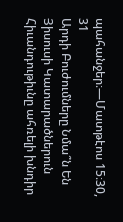պահանջեր։—Մատթէոս 15։30, 31
Արդի Բուժումները Նմա՞ն Են Յիսուսի Կատարածներուն
Հիւանդութիւնը ահռելի խնդիր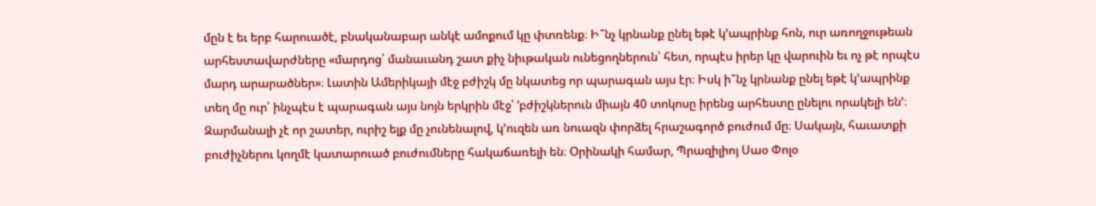մըն է եւ երբ հարուածէ, բնականաբար անկէ ամոքում կը փտռենք։ Ի՞նչ կրնանք ընել եթէ կ’ապրինք հոն, ուր առողջութեան արհեստավարժները «մարդոց՝ մանաւանդ շատ քիչ նիւթական ունեցողներուն՝ հետ, որպէս իրեր կը վարուին եւ ոչ թէ որպէս մարդ արարածներ»։ Լատին Ամերիկայի մէջ բժիշկ մը նկատեց որ պարագան այս էր։ Իսկ ի՞նչ կրնանք ընել եթէ կ’ապրինք տեղ մը ուր՝ ինչպէս է պարագան այս նոյն երկրին մէջ՝ ‘բժիշկներուն միայն 40 տոկոսը իրենց արհեստը ընելու որակելի են’։
Զարմանալի չէ որ շատեր, ուրիշ ելք մը չունենալով, կ’ուզեն առ նուազն փորձել հրաշագործ բուժում մը։ Սակայն, հաւատքի բուժիչներու կողմէ կատարուած բուժումները հակաճառելի են։ Օրինակի համար, Պրազիլիոյ Սաօ Փոլօ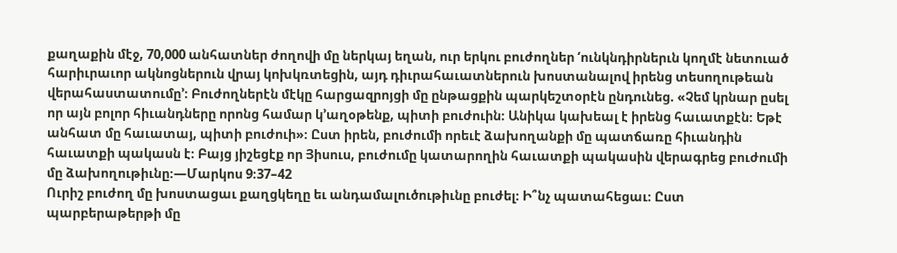քաղաքին մէջ, 70,000 անհատներ ժողովի մը ներկայ եղան, ուր երկու բուժողներ ‘ունկնդիրներւն կողմէ նետուած հարիւրաւոր ակնոցներուն վրայ կոխկռտեցին, այդ դիւրահաւատներուն խոստանալով իրենց տեսողութեան վերահաստատումը’։ Բուժողներէն մէկը հարցազրոյցի մը ընթացքին պարկեշտօրէն ընդունեց. «Չեմ կրնար ըսել որ այն բոլոր հիւանդները որոնց համար կ’աղօթենք, պիտի բուժուին։ Անիկա կախեալ է իրենց հաւատքէն։ Եթէ անհատ մը հաւատայ, պիտի բուժուի»։ Ըստ իրեն, բուժումի որեւէ ձախողանքի մը պատճառը հիւանդին հաւատքի պակասն է։ Բայց յիշեցէք որ Յիսուս, բուժումը կատարողին հաւատքի պակասին վերագրեց բուժումի մը ձախողութիւնը։—Մարկոս 9։37–42
Ուրիշ բուժող մը խոստացաւ քաղցկեղը եւ անդամալուծութիւնը բուժել։ Ի՞նչ պատահեցաւ։ Ըստ պարբերաթերթի մը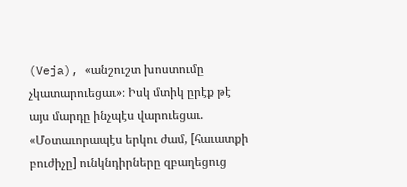(Veja), «անշուշտ խոստումը չկատարուեցաւ»։ Իսկ մտիկ ըրէք թէ այս մարդը ինչպէս վարուեցաւ. «Մօտաւորապէս երկու ժամ, [հաւատքի բուժիչը] ունկնդիրները զբաղեցուց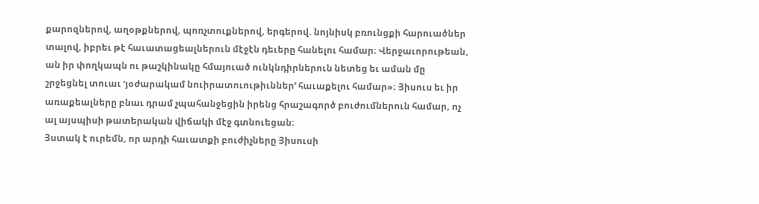քարոզներով, աղօթքներով, պոռչտուքներով, երգերով. նոյնիսկ բռունցքի հարուածներ տալով, իբրեւ թէ հաւատացեալներուն մէջէն դեւերը հանելու համար։ Վերջաւորութեան, ան իր փողկապն ու թաշկինակը հմայուած ունկնդիրներուն նետեց եւ աման մը շրջեցնել տուաւ ‘յօժարակամ նուիրատուութիւններ’ հաւաքելու համար»։ Յիսուս եւ իր առաքեալները բնաւ դրամ չպահանջեցին իրենց հրաշագործ բուժումներուն համար, ոչ ալ այսպիսի թատերական վիճակի մէջ գտնուեցան։
Յստակ է ուրեմն, որ արդի հաւատքի բուժիչները Յիսուսի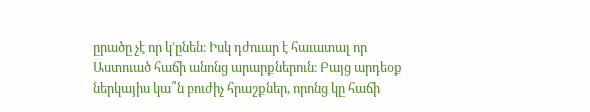ըրածը չէ որ կ’ընեն։ Իսկ դժուար է հաւատալ որ Աստուած հաճի անոնց արարքներուն։ Բայց արդեօք ներկայիս կա՞ն բուժիչ հրաշքներ, որոնց կը հաճի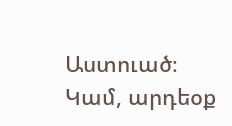Աստուած։ Կամ, արդեօք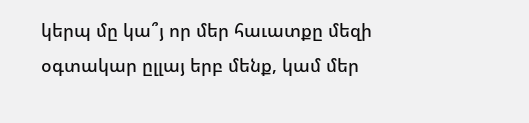կերպ մը կա՞յ որ մեր հաւատքը մեզի օգտակար ըլլայ երբ մենք, կամ մեր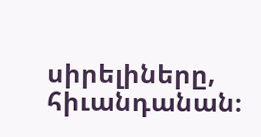սիրելիները, հիւանդանան։